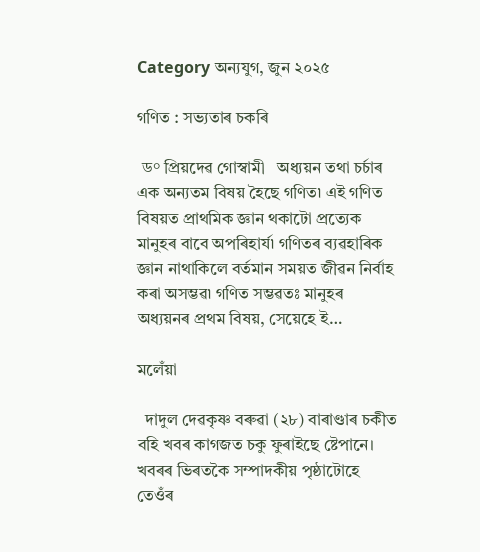Category অন্যযুগ, জুন ২০২৫

গণিত : সভ্যতাৰ চকৰি

 ড° প্রিয়দেৱ গোস্বামী   অধ্যয়ন তথা চৰ্চাৰ এক অন্যতম বিষয় হৈছে গণিত৷ এই গণিত বিষয়ত প্রাথমিক জ্ঞান থকাটো প্রত্যেক মানুহৰ বাবে অপৰিহাৰ্য৷ গণিতৰ ব্যৱহাৰিক জ্ঞান নাথাকিলে বৰ্তমান সময়ত জীৱন নিৰ্বাহ কৰা অসম্ভৱ৷ গণিত সম্ভৱতঃ মানুহৰ অধ্যয়নৰ প্রথম বিষয়, সেয়েহে ই…

মলেঁয়া

  দাদুল দেৱকৃষ্ণ বৰুৱা (২৮) বাৰাণ্ডাৰ চকীত বহি খবৰ কাগজত চকু ফুৰাইছে ষ্টেপানে। খবৰৰ ভিৰতকৈ সম্পাদকীয় পৃষ্ঠাটোহে তেওঁৰ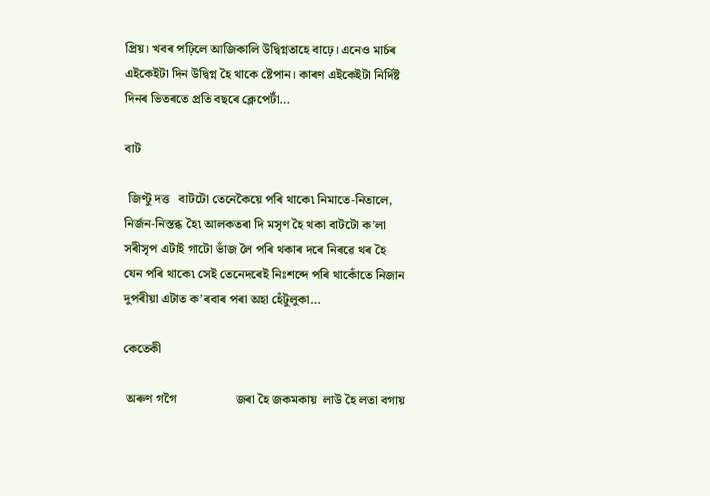প্ৰিয়। খবৰ পঢ়িলে আজিকালি উদ্বিগ্নতাহে বাঢ়ে। এনেও মাৰ্চৰ এইকেইটা দিন উদ্বিগ্ন হৈ থাকে ষ্টেপান। কাৰণ এইকেইটা নিৰ্দিষ্ট দিনৰ ভিতৰতে প্ৰতি বছৰে ক্লেপেটাঁ…

বাট

 জিণ্টু দত্ত   বাটটো তেনেকৈয়ে পৰি থাকে৷ নিমাতে-নিতালে, নিৰ্জন-নিস্তব্ধ হৈ৷ আলকতৰা দি মসৃণ হৈ থকা বাটটো ক’লা সৰীসৃপ এটাই গাটো ভাঁজ লৈ পৰি থকাৰ দৰে নিৰৱে থৰ হৈ যেন পৰি থাকে৷ সেই তেনেদৰেই নিঃশব্দে পৰি থাকোঁতে নিজান দুপৰীয়া এটাত ক’ৰবাৰ পৰা অহা হেঁটুলুকা…

কেতেকী

 অৰুণ গগৈ                   জৰা হৈ জকমকায়  লাউ হৈ লতা বগায়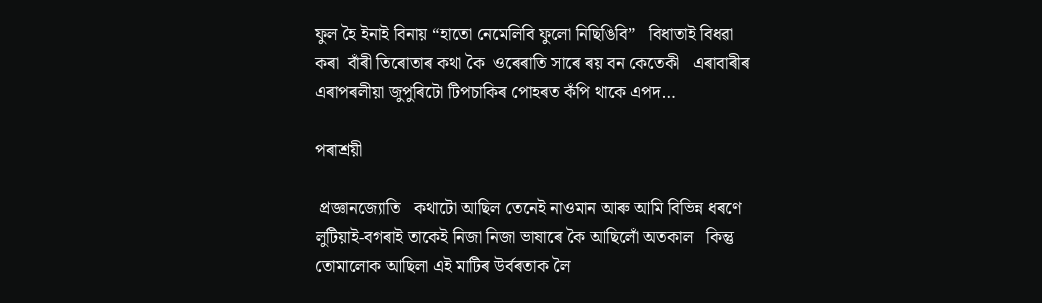ফুল হৈ ইনাই বিনায় “হাতো নেমেলিবি ফুলো নিছিঙিবি”   বিধাতাই বিধৱা কৰা  বাঁৰী তিৰোতাৰ কথা কৈ  ওৰেৰাতি সাৰে ৰয় বন কেতেকী   এৰাবাৰীৰ এৰাপৰলীয়া জুপুৰিটো টিপচাকিৰ পোহৰত কঁপি থাকে এপদ…

পৰাশ্ৰয়ী

 প্ৰজ্ঞানজ্যোতি   কথাটো আছিল তেনেই নাওমান আৰু আমি বিভিন্ন ধৰণে লুটিয়াই-বগৰাই তাকেই নিজা নিজা ভাষাৰে কৈ আছিলোঁ অতকাল   কিন্তু তোমালোক আছিলা এই মাটিৰ উৰ্বৰতাক লৈ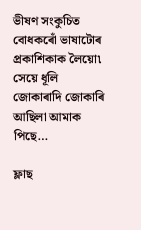ভীষণ সংকুচিত বোধকৰোঁ ভাষাটোৰ প্ৰকাশিকাক লৈয়ো৷ সেয়ে ধূলি জোকাৰাদি জোকাৰি আছিলা আমাক   পিছে…

ফ্লাছ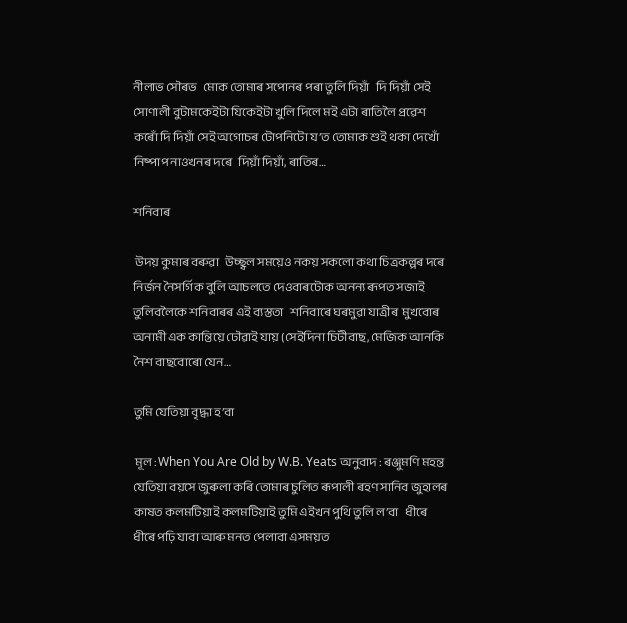নীলাভ সৌৰভ   মোক তোমাৰ সপোনৰ পৰা তুলি দিয়াঁ   দি দিয়াঁ সেই সোণালী বুটামকেইটা যিকেইটা খুলি দিলে মই এটা ৰাতিলৈ প্ৰৱেশ কৰোঁ দি দিয়াঁ সেই অগোচৰ টোপনিটো য’ত তোমাক শুই থকা দেখোঁ নিষ্পাপ নাওখনৰ দৰে   দিয়াঁ দিয়াঁ, ৰাতিৰ…

শনিবাৰ

 উদয় কুমাৰ বৰুৱা   উচ্ছ্বল সময়েও নকয় সকলো কথা চিত্ৰকল্পৰ দৰে নিৰ্জন নৈসৰ্গিক বুলি আচলতে দেওবাৰটোক অনন্য ৰূপত সজাই তুলিবলৈকে শনিবাৰৰ এই ব্যস্ততা   শনিবাৰে ঘৰমুৱা যাত্ৰীৰ  মুখবোৰ অনামী এক কান্তিয়ে ঢৌৱাই যায় (সেইদিনা চিটীবাছ, মেজিক আনকি নৈশ বাছবোৰো যেন…

তুমি যেতিয়া বৃদ্ধা হ’বা

 মূল : When You Are Old by W.B. Yeats অনুবাদ : ৰঞ্জুমণি মহন্ত   যেতিয়া বয়সে জুৰুলা কৰি তোমাৰ চুলিত ৰূপালী ৰহণ সানিব জুহালৰ কাষত কলমটিয়াই কলমটিয়াই তুমি এইখন পুথি তুলি ল’বা   ধীৰে ধীৰে পঢ়ি যাবা আৰু মনত পেলাবা এসময়ত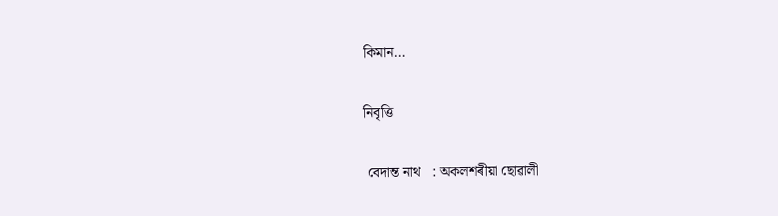কিমান…

নিবৃত্তি

 বেদান্ত নাথ   : অকলশৰীয়া ছোৱালী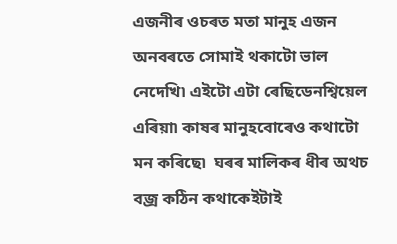এজনীৰ ওচৰত মতা‌ মানুহ এজন অনবৰতে সোমাই থকাটো‌ ভাল নেদেখি৷ এইটো‌‌ এটা ৰেছিডেনশ্বিয়েল এৰিয়া৷ কাষৰ মানুহবোৰেও কথাটো‌ মন কৰিছে৷  ঘৰৰ মালিকৰ ধীৰ অথচ বজ্ৰ কঠিন কথাকেইটাই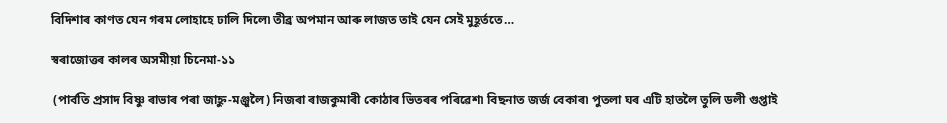বিদিশাৰ কাণত‌ যেন‌ গৰম লোহাহে ঢালি দিলে৷ তীব্ৰ অপমান আৰু লাজত তাই‌ যেন সেই মুহূর্ততে…

স্বৰাজোত্তৰ কালৰ অসমীয়া চিনেমা-১১

 (পাৰ্বতি প্ৰসাদ বিষ্ণু ৰাভাৰ পৰা জাহ্নু-মঞ্জুলৈ) নিজৰা ৰাজকুমাৰী কোঠাৰ ভিতৰৰ পৰিৱেশ৷ বিছনাত জৰ্জ বেকাৰ৷ পুতলা ঘৰ এটি হাতলৈ তুলি ডলী গুপ্তাই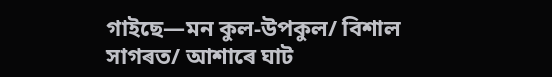গাইছে—মন কুল-উপকুল/ বিশাল সাগৰত/ আশাৰে ঘাট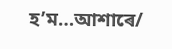হ’ম…আশাৰে/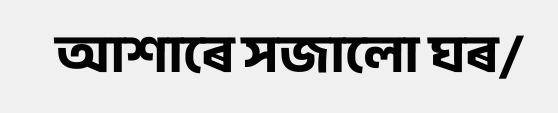আশাৰে সজালো ঘৰ/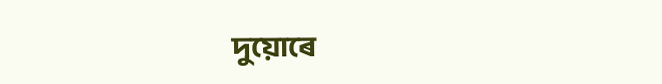দুয়োৰে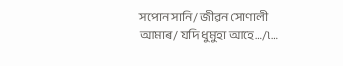সপোন সানি/ জীৱন সোণালী আমাৰ/ যদি ধুমুহা আহে…/৷…